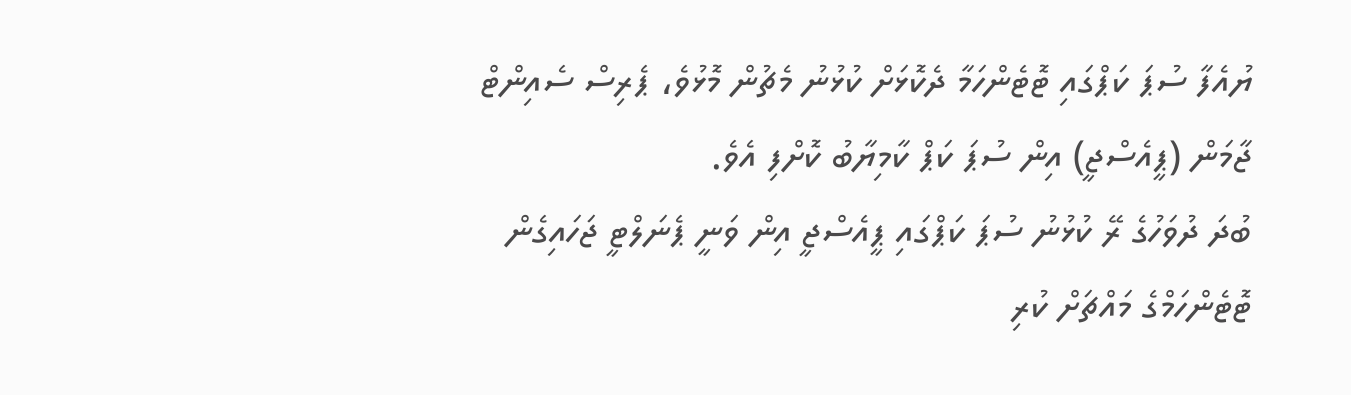ޔުއެފާ ސުޕަ ކަޕްގައި ޓޮޓެންހަމާ ދެކޮޅަށް ކުޅުނު މެޗުން މޮޅުވެ، ޕެރިސް ސެއިންޓް ޖާމަން (ޕީއެސްޖީ) އިން ސުޕަ ކަޕް ކާމިޔާބު ކޮށްފި އެވެ.
ބުދަ ދުވަހުގެ ރޭ ކުޅުނު ސުޕަ ކަޕްގައި ޕީއެސްޖީ އިން ވަނީ ޕެނަލްޓީ ޖަހައިގެން ޓޮޓެންހަމްގެ މައްޗަށް ކުރި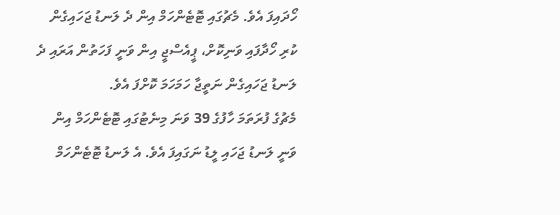ހޯދައިފަ އެވެ. މެޗުގައި ޓޮޓެންހަމް އިން ދެ ލަނޑު ޖަހައިގެން ކުރި ހޯދާފައި ވަނިކޮށް، ޕީއެސްޖީ އިން ވަނީ ފަހަތުން އަރައި ދެ ލަނޑު ޖަހައިގެން ނަތީޖާ ހަމަހަމަ ކޮށްފަ އެވެ.
މެޗުގެ ފުރަތަމަ ހާފުގެ 39 ވަނަ މިނެޓުގައި ޓޮޓެންހަމް އިން ވަނީ ލަނޑު ޖަހައި ލީޑު ނަގައިފަ އެވެ. އެ ލަނޑު ޓޮޓެންހަމް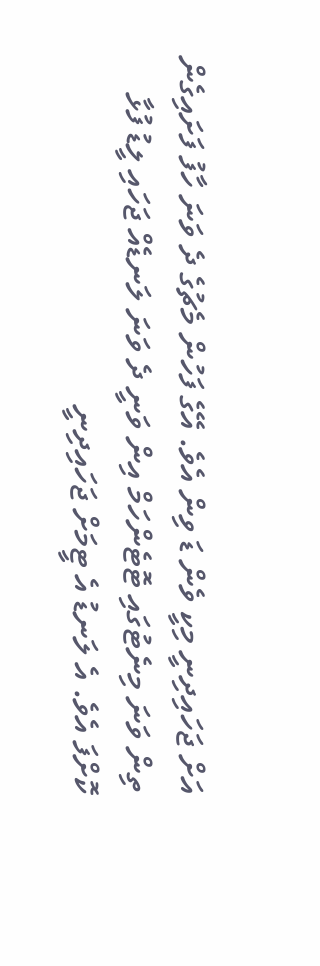އަށް ޖަހައިދިނީ މިކީ ވެން ޑަ ވިން އެވެ. އޭގެ ފަހުން މެޗުގެ ދެ ވަނަ ހާފު ފަށައިގެން ތިން ވަނަ މިނެޓުގައި ޓޮޓެންހަމް އިން ވަނީ ދެ ވަނަ ލަނޑެއް ޖަހައި ލީޑު ފުޅާ ކޮށްފަ އެވެ. އެ ލަނޑު އެ ޓީމަށް ޖަހައިދިނީ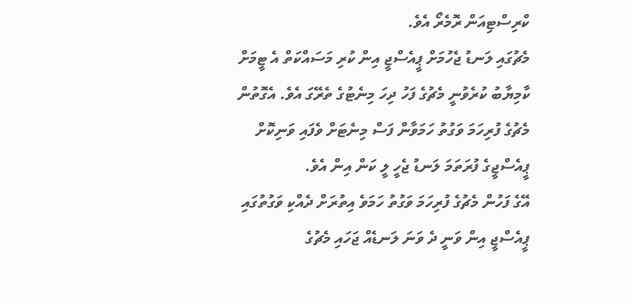ކްރިސްޓިއަން ރޮމެރޯ އެވެ.
މެޗުގައި ލަނޑު ޖެހުމަށް ޕީއެސްޖީ އިން ކުރި މަސައްކަތް އެ ޓީމަށް ކާމިޔާބު ކުރެވުނީ މެޗުގެ ފަހު ދިހަ މިނެޓުގެ ތެރޭގަ އެވެ. އެގޮތުން މެޗުގެ ފުރިހަމަ ވަގުތު ހަމަވާން ފަސް މިނެޓަށް ވެފައި ވަނިކޮށް ޕީއެސްޖީގެ ފުރަތަމަ ލަނޑު ޖެހީ ލީ ކަން އިން އެވެ.
އޭގެ ފަހުން މެޗުގެ ފުރިހަމަ ވަގުތު ހަމަވެ އިތުރަށް ދެއްކި ވަގުތުގައި ޕީއެސްޖީ އިން ވަނީ ދެ ވަނަ ލަނޑެއް ޖަހައި މެޗުގެ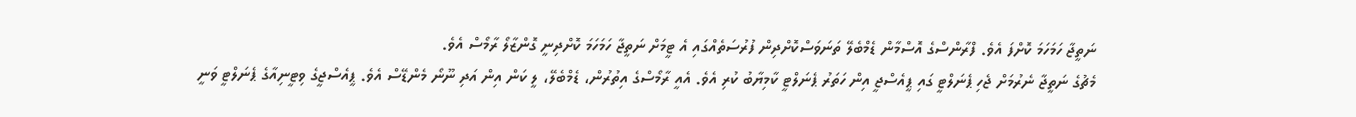ނަތީޖާ ހަމަހަމަ ކޮށްފަ އެވެ. ފްރާންސްގެ އޮސްމާން ޑެމްބެލޭ ތަނަވަސްކޮށްދިން ފުރުސަތެއްގައި އެ ޓީމަށް ނަތީޖާ ހަމަހަމަ ކޮށްދިނީ ގޮންޒާލޯ ރާމޯސް އެވެ.
މެޗުގެ ނަތީޖާ ނެރުމަށް ޖެހި ޕެނަލްޓީ ގައި ޕީއެސްޖީ އިން ހަތަރު ޕެނަލްޓީ ކާމިޔާބު ކުރި އެވެ. އެއީ ރާމޯސްގެ އިތުރުން، ޑެމްބެލޭ، ލީ ކަން އިން އަދި ނޫނޯ މެންޑޭސް އެވެ. ޕީއެސްޖީގެ ވިޓީނިއާގެ ޕެނަލްޓީ ވަނީ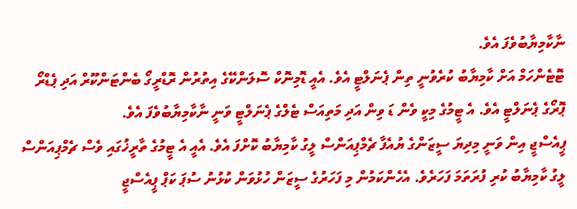ނާކާމިޔާބުވެފަ އެވެ.
ޓޮޓެންހަމް އަށް ކާމިޔާބު ކުރެވުނީ ތިން ޕެނަލްޓީ އެވެ. އެއީ ޑޮމިނޮކް ސޮލަންކޭގެ އިތުރުން ރޮޑްރީގޯ ބެންޓަންކޫރް އަދި ޕެޑްރޯ ޕޮރޯގެ ޕެނަލްޓީ އެވެ. އެ ޓީމުގެ މިކީ ވެން ޑަ ވިން އަދި މަތިއަސް ޓެލްގެ ޕެނަލްޓީ ވަނީ ނާކާމިޔާބުވެފަ އެވެ.
ޕީއެސްޖީ އިން ވަނީ މިދިޔަ ސީޒަންގެ ޔުއެފާ ޗެމްޕިއަންސް ލީގު ކާމިޔާބު ކޮށްފަ އެވެ. އެއީ އެ ޓީމުގެ ތާރީޚުގައި ވެސް ޗެމްޕިއަންސް ލީގު ކާމިޔާބު ކުރި ފުރަތަމަ ފަހަރެވެ. އެހެންކަމުން މި ފަހަރުގެ ސީޒަން ހުޅުވަން ކުޅުނު ސުޕަ ކަޕް ޕީއެސްޖީ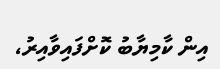އިން ކާމިޔާބު ކޮށްފައިވާއިރު،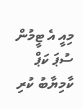މިއީ އެ ޓީމުން ސުޕަ ކަޕް ކާމިޔާބު ކުރި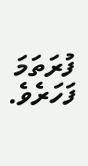ފުރަތަމަ ފަހަރެވެ.